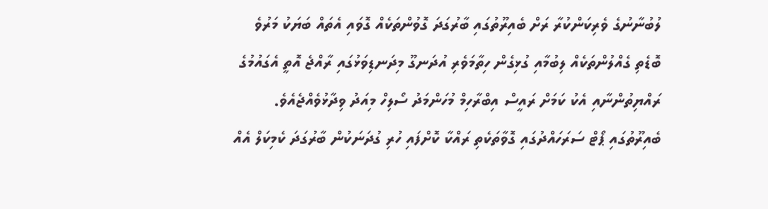ލުބުނާނުގެ ވެރިކަންކުރާ ރަށް ބެއިރޫތުގައި ބާރުގަދަ ގޮވުންތަކެއް ގޮވައި އެތައް ބަޔަކު މަރުވެ ބޮޑެތި ގެއްލުންތަކެއް ލިބުމާއި ގުޅިގެން ހިތާމަވެރި އުދަނގޫ މިދަނޑިވަޅުގައި ރާއްޖެ އޮތީ އެގައުމުގެ ރައްޔިތުންނާއި އެކު ކަމަށް ރައީސް އިބްރާހިމް މުހަންމަދު ސޯލިހް މިއަދު ވިދާޅުވެއްޖެއެވެ.
ބެއިރޫތުގައި ޕޯޓް ސަރަހައްދުގައި ގޮވާތަކެތި ރައްކާ ކޮށްފައި ހުރި ގުދަނަކުން ބާރުގަދަ ކެމިކަލް އެއް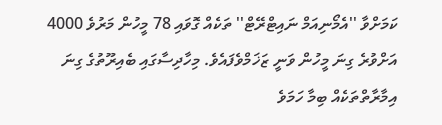ކަމަށްވާ ''އެމޯނިއަމް ނައިޓްރޭޓް'' ތަކެއް ގޮވައި 78 މީހުން މަރުވެ 4000 އަށްވުރެ ގިނަ މީހުން ވަނީ ޒަޚަމްވެފައެވެ. މިހާދިސާގައި ބެއިރޫތުގެ ގިނަ އިމާރާތްތަކެއް ބިމާ ހަމަވެ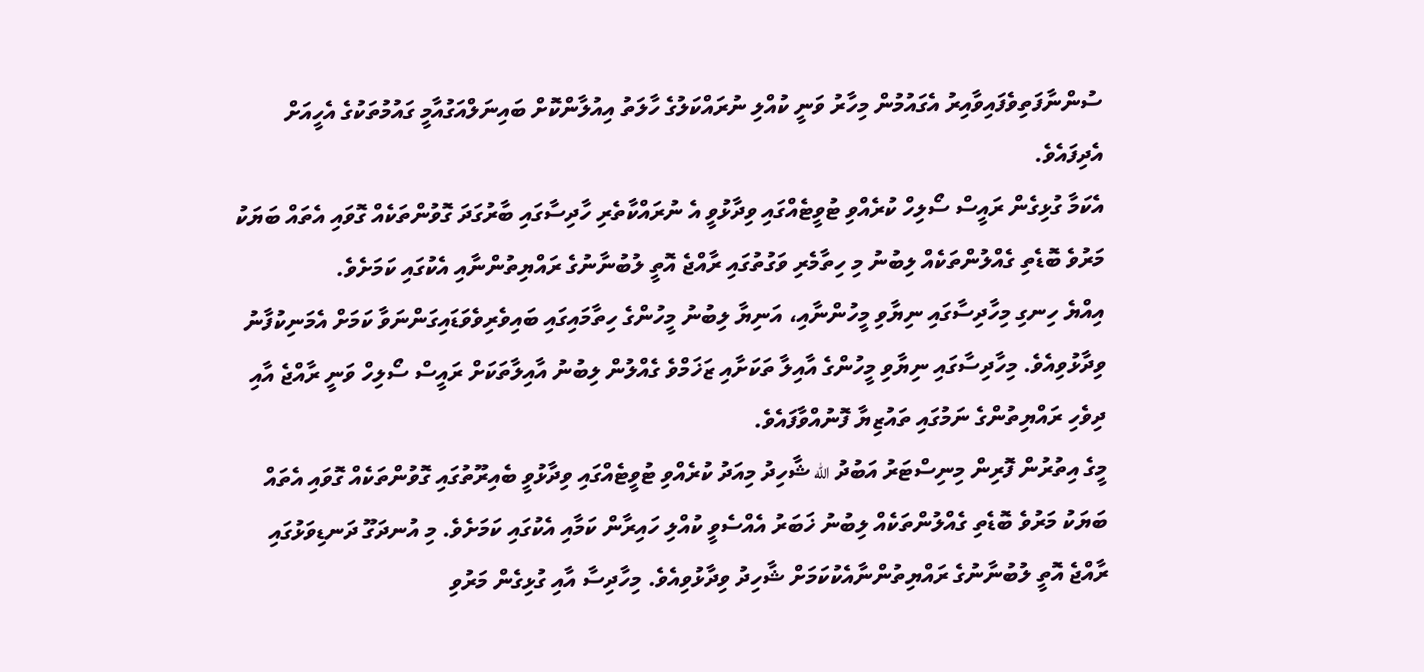ސުންނާފަތިވެފައިވާއިރު އެގައުމުން މިހާރު ވަނީ ކުއްލި ނުރައްކަލުގެ ހާލަތު އިއުލާންކޮށް ބައިނަލްއަގުއާމީ ގައުމުތަކުގެ އެހީއަށް އެދިފައެވެ.
އެކަމާ ގުޅިގެން ރައީސް ސޯލިހް ކުރެއްވި ޓުވީޓެއްގައި ވިދާޅުވީ އެ ނުރައްކާތެރި ހާދިސާގައި ބާރުގަދަ ގޮވުންތަކެއް ގޮވައި އެތައް ބަޔަކު މަރުވެ ބޮޑެތި ގެއްލުންތަކެއް ލިބުނު މި ހިތާމެރި ވަގުތުގައި ރާއްޖެ އޮތީ ލުބުނާނުގެ ރައްޔިތުންނާއި އެކުގައި ކަމަށެވެ.
އިއްޔެ ހިނގި މިހާދިސާގައި ނިޔާވި މީހުންނާއި، އަނިޔާ ލިބުނު މީހުންގެ ހިތާމައިގައި ބައިވެރިވެވަޑައިގަންނަވާ ކަމަށް އެމަނިކުފާނު ވިދާޅުވިއެވެ. މިހާދިސާގައި ނިޔާވި މީހުންގެ އާއިލާ ތަކަށާއި ޒަޚަމްވެ ގެއްލުން ލިބުނު އާއިލާތަކަށް ރައީސް ސޯލިހް ވަނީ ރާއްޖެ އާއި ދިވެހި ރައްޔިތުންގެ ނަމުގައި ތައުޒިޔާ ފޮނުއްވާފައެވެ.
މީގެ އިތުރުން ފޮރިން މިނިސްޓަރު އަބުދު الله ޝާހިދު މިއަދު ކުރެއްވި ޓުވީޓެއްގައި ވިދާޅުވީ ބެއިރޫތުގައި ގޮވުންތަކެއް ގޮވައި އެތައް ބަޔަކު މަރުވެ ބޮޑެތި ގެއްލުންތަކެއް ލިބުނު ޚަބަރު އެއްސެވީ ކުއްލި ހައިރާން ކަމާއި އެކުގައި ކަމަށެވެ. މި އުނދަގޫ ދަނޑިވަޅުގައި ރާއްޖެ އޮތީ ލުބުނާނުގެ ރައްޔިތުންނާއެކުކަމަށް ޝާހިދު ވިދާޅުވިއެވެ. މިހާދިސާ އާއި ގުޅިގެން މަރުވި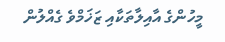މީހުންގެ އާއިލާތަކާއި ޒަޚަމްވެ ގެއްލުން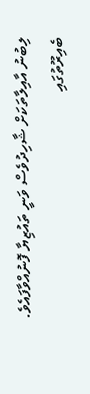ލިބުނު އާއިލާތަކަށް ޝާހިދުވެސް ވަނީ ތައުޒިޔާ ފޮނުއްވާފައެވެ.
ބެއިރޫތުގައި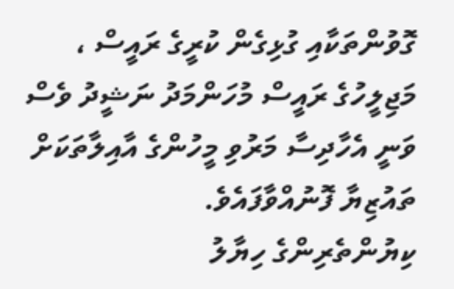ގޮވުންތަކާއި ގުޅިގެން ކުރީގެ ރައީސް ، މަޖިލީހުގެ ރައީސް މުހަންމަދު ނަޝީދު ވެސް ވަނީ އެހާދިސާ މަރުވި މީހުންގެ އާއިލާތަކަށް ތައުޒިޔާ ފޮނުއްވާފައެވެ.
ކިޔުންތެރިންގެ ހިޔާލު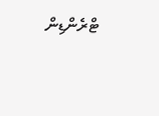ޓްރެންޑިން